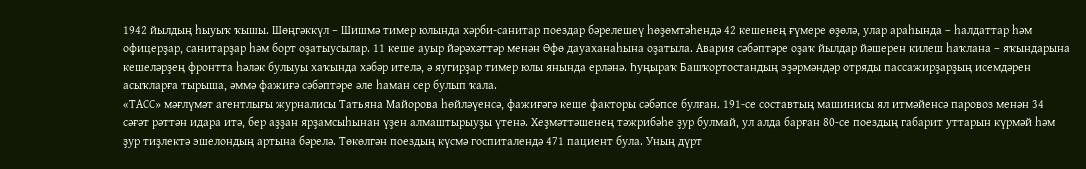1942 йылдың һыуыҡ ҡышы. Шөңгәккүл – Шишмә тимер юлында хәрби-санитар поездар бәрелешеү һөҙөмтәһендә 42 кешенең ғүмере өҙөлә, улар араһында – һалдаттар һәм офицерҙар, санитарҙар һәм борт оҙатыусылар. 11 кеше ауыр йәрәхәттәр менән Өфө дауаханаһына оҙатыла. Авария сәбәптәре оҙаҡ йылдар йәшерен килеш һаҡлана – яҡындарына кешеләрҙең фронтта һәләк булыуы хаҡында хәбәр ителә, ә яугирҙар тимер юлы янында ерләнә. Һуңыраҡ Башҡортостандың эҙәрмәндәр отряды пассажирҙарҙың исемдәрен асыҡларға тырыша, әммә фажиғә сәбәптәре әле һаман сер булып ҡала.
«ТАСС» мәғлүмәт агентлығы журналисы Татьяна Майорова һөйләүенсә, фажиғәгә кеше факторы сәбәпсе булған. 191-се составтың машинисы ял итмәйенсә паровоз менән 34 сәғәт рәттән идара итә, бер аҙҙан ярҙамсыһынан үҙен алмаштырыуҙы үтенә. Хеҙмәттәшенең тәжрибәһе ҙур булмай, ул алда барған 80-се поездың габарит уттарын күрмәй һәм ҙур тиҙлектә эшелондың артына бәрелә. Төкөлгән поездың күсмә госпиталендә 471 пациент була. Уның дүрт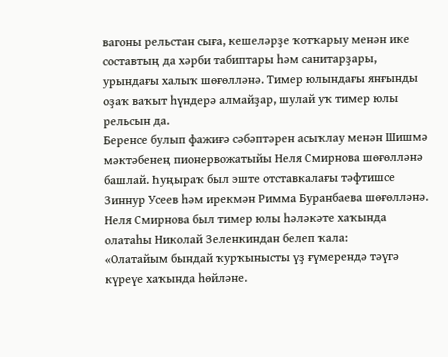вагоны рельстан сыға, кешеләрҙе ҡотҡарыу менән ике составтың да хәрби табиптары һәм санитарҙары, урындағы халыҡ шөғөлләнә. Тимер юлындағы янғынды оҙаҡ ваҡыт һүндерә алмайҙар, шулай уҡ тимер юлы рельсын да.
Беренсе булып фажиғә сәбәптәрен асыҡлау менән Шишмә мәктәбенең пионервожатыйы Неля Смирнова шөғөлләнә башлай. Һуңыраҡ был эште отставкалағы тәфтишсе Зиннур Усеев һәм ирекмән Римма Буранбаева шөғөлләнә. Неля Смирнова был тимер юлы һәләкәте хаҡында олатаһы Николай Зеленкиндан белеп ҡала:
«Олатайым бындай ҡурҡынысты үҙ ғүмерендә тәүгә күреүе хаҡында һөйләне.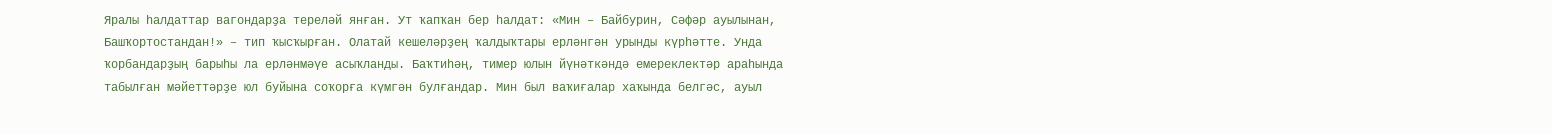Яралы һалдаттар вагондарҙа тереләй янған. Ут ҡапҡан бер һалдат: «Мин – Байбурин, Сәфәр ауылынан, Башҡортостандан!» – тип ҡысҡырған. Олатай кешеләрҙең ҡалдыҡтары ерләнгән урынды күрһәтте. Унда ҡорбандарҙың барыһы ла ерләнмәүе асыҡланды. Баҡтиһәң, тимер юлын йүнәткәндә емереклектәр араһында табылған мәйеттәрҙе юл буйына соҡорға күмгән булғандар. Мин был ваҡиғалар хаҡында белгәс, ауыл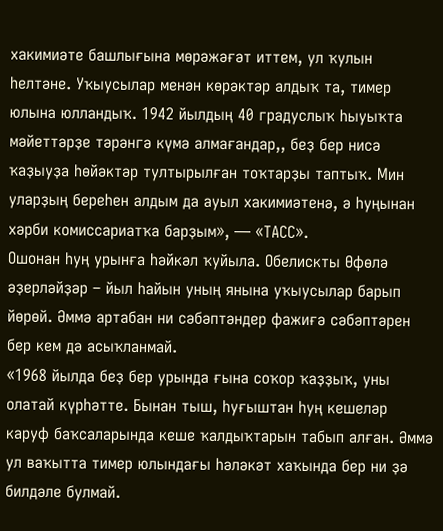хакимиәте башлығына мөрәжәғәт иттем, ул ҡулын һелтәне. Уҡыусылар менән көрәктәр алдыҡ та, тимер юлына юлландыҡ. 1942 йылдың 40 градуслыҡ һыуыҡта мәйеттәрҙе тәрәнгә күмә алмағандар,, беҙ бер нисә ҡаҙыуҙа һөйәктәр тултырылған тоҡтарҙы таптыҡ. Мин уларҙың береһен алдым да ауыл хакимиәтенә, ә һуңынан хәрби комиссариатҡа барҙым», — «ТАСС».
Ошонан һуң урынға һәйкәл ҡуйыла. Обелискты Өфөлә әҙерләйҙәр – йыл һайын уның янына уҡыусылар барып йөрөй. Әммә артабан ни сәбәптәндер фажиғә сәбәптәрен бер кем дә асыҡланмай.
«1968 йылда беҙ бер урында ғына соҡор ҡаҙҙыҡ, уны олатай күрһәтте. Бынан тыш, һуғыштан һуң кешеләр каруф баҡсаларында кеше ҡалдыҡтарын табып алған. Әммә ул ваҡытта тимер юлындағы һәләкәт хаҡында бер ни ҙә билдәле булмай.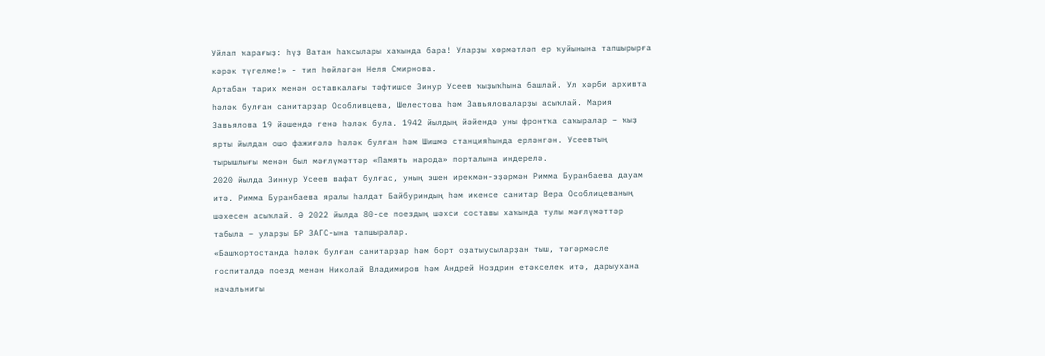Уйлап ҡарағыҙ: һүҙ Ватан һаҡсылары хаҡында бара! Уларҙы хөрмәтләп ер ҡуйынына тапшырырға кәрәк түгелме!» - тип һөйләгән Неля Смирнова.
Артабан тарих менән оставкалағы тәфтишсе Зинур Усеев ҡыҙыҡһына башлай. Ул хәрби архивта һәләк булған санитарҙар Особливцева, Шелестова һәм Завьяловаларҙы асыҡлай. Мария Завьялова 19 йәшендә генә һәләк була. 1942 йылдың йәйендә уны фронтҡа саҡыралар – ҡыҙ ярты йылдан ошо фажиғәлә һәләк булған һәм Шишмә станцияһында ерләнгән. Усеевтың тырышлығы менән был мәғлүмәттәр «Память народа» порталына индерелә.
2020 йылда Зиннур Усеев вафат булғас, уның эшен ирекмән-эҙәрмән Римма Буранбаева дауам итә. Римма Буранбаева яралы һалдат Байбуриндың һәм икенсе санитар Вера Особлицеваның шәхесен асыҡлай. Ә 2022 йылда 80-се поездың шәхси составы хаҡында тулы мәғлүмәттәр табыла – уларҙы БР ЗАГС-ына тапшыралар.
«Башҡортостанда һәләк булған санитарҙар һәм борт оҙатыусыларҙан тыш, тәгәрмәсле госпиталдә поезд менән Николай Владимиров һәм Андрей Ноздрин етәкселек итә, дарыухана начальнигы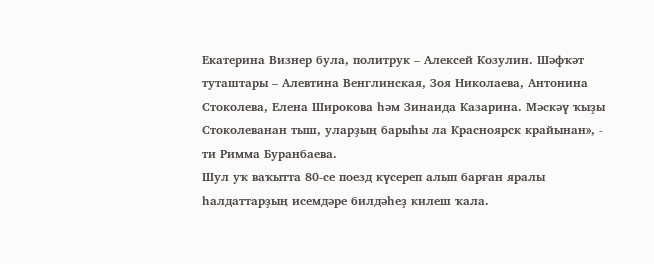Екатерина Визнер була, политрук – Алексей Козулин. Шәфҡәт туташтары – Алевтина Венглинская, Зоя Николаева, Антонина Стоколева, Елена Широкова һәм Зинаида Казарина. Мәскәү ҡыҙы Стоколеванан тыш, уларҙың барыһы ла Красноярск крайынан», - ти Римма Буранбаева.
Шул уҡ ваҡытта 80-се поезд күсереп алып барған яралы һалдаттарҙың исемдәре билдәһеҙ килеш ҡала.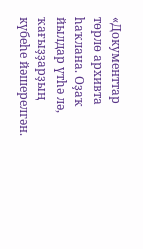«Документтар төрлө архивта һаҡлана. Оҙаҡ йылдар үтһә лә, ҡағыҙҙарҙың күбеһе йәшерелгән.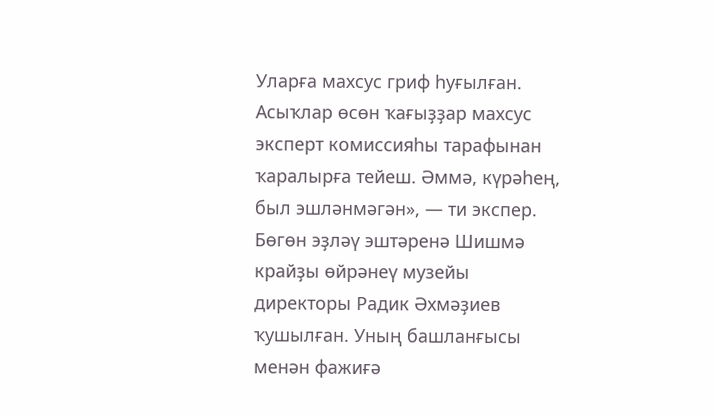Уларға махсус гриф һуғылған. Асыҡлар өсөн ҡағыҙҙар махсус эксперт комиссияһы тарафынан ҡаралырға тейеш. Әммә, күрәһең, был эшләнмәгән», — ти экспер.
Бөгөн эҙләү эштәренә Шишмә крайҙы өйрәнеү музейы директоры Радик Әхмәҙиев ҡушылған. Уның башланғысы менән фажиғә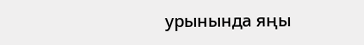урынында яңы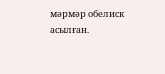мәрмәр обелиск асылған.